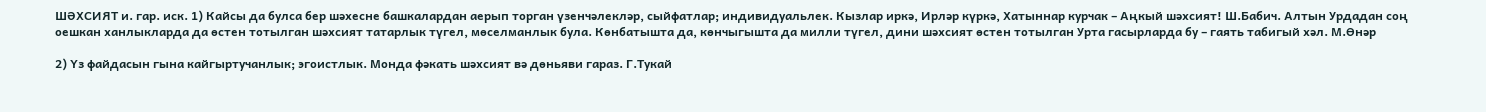ШӘХСИЯТ и. гар. иск. 1) Кайсы да булса бер шәхесне башкалардан аерып торган үзенчәлекләр, сыйфатлар; индивидуальлек. Кызлар иркә, Ирләр күркә, Хатыннар курчак – Аңкый шәхсият! Ш.Бабич. Алтын Урдадан соң оешкан ханлыкларда да өстен тотылган шәхсият татарлык түгел, мөселманлык була. Көнбатышта да, көнчыгышта да милли түгел, дини шәхсият өстен тотылган Урта гасырларда бу – гаять табигый хәл. М.Өнәр

2) Үз файдасын гына кайгыртучанлык; эгоистлык. Монда фәкать шәхсият вә дөньяви гараз. Г.Тукай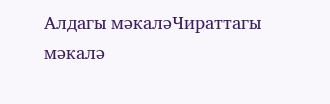Алдагы мәкаләЧираттагы мәкалә